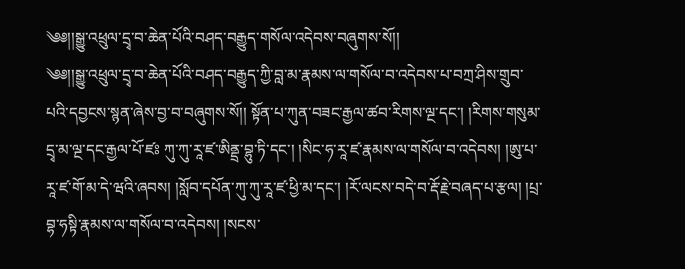༄༅།།སྒྱུ་འཕྲུལ་དྲྭ་བ་ཆེན་པོའི་བཤད་བརྒྱུད་གསོལ་འདེབས་བཞུགས་སོ།།
༄༅།།སྒྱུ་འཕྲུལ་དྲྭ་བ་ཆེན་པོའི་བཤད་བརྒྱུད་ཀྱི་བླ་མ་རྣམས་ལ་གསོལ་བ་འདེབས་པ་བཀྲ་ཤིས་གྲུབ་པའི་དབྱངས་སྙན་ཞེས་བྱ་བ་བཞུགས་སོ།། སྟོན་པ་ཀུན་བཟང་རྒྱལ་ཚབ་རིགས་ལྔ་དང་། །རིགས་གསུམ་དྲྭ་མ་ལྔ་དང་རྒྱལ་པོ་ཛཿ ཀུ་ཀུ་རཱ་ཛ་ཨིནྡྲ་བྷུ་ཏི་དང་། །སིང་ཧ་རཱ་ཛ་རྣམས་ལ་གསོལ་བ་འདེབས། །ཨུ་པ་རཱ་ཛ་གོ་མ་དེ་ཝའི་ཞབས། །སློབ་དཔོན་ཀུ་ཀུ་རཱ་ཛ་ཕྱི་མ་དང་། །རོ་ལངས་བདེ་བ་རྡོ་རྗེ་བཞད་པ་རྩལ། །པྲ་བྷ་ཧསྟི་རྣམས་ལ་གསོལ་བ་འདེབས། །སངས་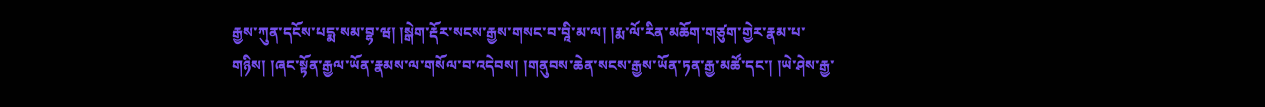རྒྱས་ཀུན་དངོས་པདྨ་སམ་བྷ་ཝ། །སྒེག་རྡོར་སངས་རྒྱས་གསང་བ་བཱི་མ་ལ། །རྨ་ལོ་རིན་མཆོག་གཙུག་གྱེར་རྣམ་པ་གཉིས། །ཞང་སྟོན་རྒྱལ་ཡོན་རྣམས་ལ་གསོལ་བ་འདེབས། །གནུབས་ཆེན་སངས་རྒྱས་ཡོན་ཏན་རྒྱ་མཚོ་དང་། །ཡེ་ཤེས་རྒྱ་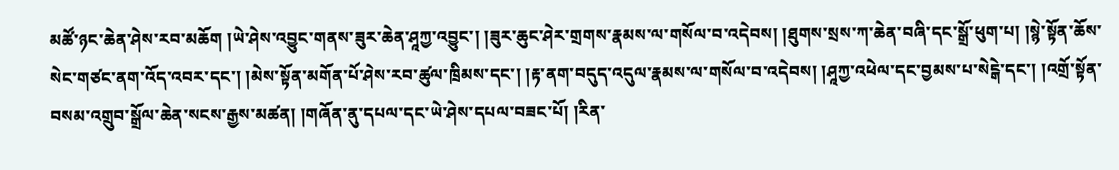མཚོ་ཉང་ཆེན་ཤེས་རབ་མཆོག །ཡེ་ཤེས་འབྱུང་གནས་ཟུར་ཆེན་ཤཱཀྱ་འབྱུང་། །ཟུར་ཆུང་ཤེར་གྲགས་རྣམས་ལ་གསོལ་བ་འདེབས། །ཐུགས་སྲས་ཀ་ཆེན་བཞི་དང་སྒྲོ་ཕུག་པ། །སྙེ་སྟོན་ཆོས་སེང་གཙང་ནག་འོད་འབར་དང་། །མེས་སྟོན་མགོན་པོ་ཤེས་རབ་ཚུལ་ཁྲིམས་དང་། །རྟ་ནག་བདུད་འདུལ་རྣམས་ལ་གསོལ་བ་འདེབས། །ཤཱཀྱ་འཕེལ་དང་བྱམས་པ་སེངྒེ་དང་། །འགྲོ་སྟོན་བསམ་འགྲུབ་སྒྲོལ་ཆེན་སངས་རྒྱས་མཚན། །གཞོན་ནུ་དཔལ་དང་ཡེ་ཤེས་དཔལ་བཟང་པོ། །རིན་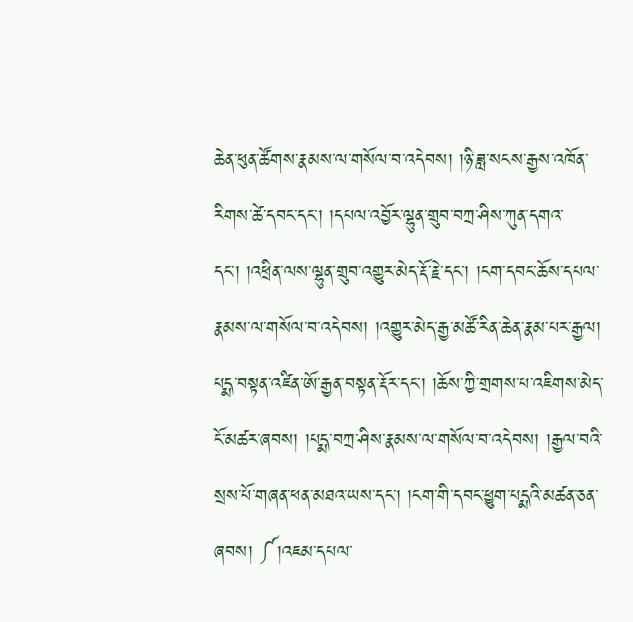ཆེན་ཕུན་ཚོགས་རྣམས་ལ་གསོལ་བ་འདེབས། །ཉི་ཟླ་སངས་རྒྱས་འཁོན་རིགས་ཚེ་དབང་དང་། །དཔལ་འབྱོར་ལྷུན་གྲུབ་བཀྲ་ཤིས་ཀུན་དགའ་དང་། །འཕྲིན་ལས་ལྷུན་གྲུབ་འགྱུར་མེད་རྡོ་རྗེ་དང་། །ངག་དབང་ཆོས་དཔལ་རྣམས་ལ་གསོལ་བ་འདེབས། །འགྱུར་མེད་རྒྱ་མཚོ་རིན་ཆེན་རྣམ་པར་རྒྱལ། པདྨ་བསྟན་འཛིན་ཨོ་རྒྱན་བསྟན་རྡོར་དང་། །ཆོས་ཀྱི་གྲགས་པ་འཇིགས་མེད་ངོ་མཚར་ཞབས། །པདྨ་བཀྲ་ཤིས་རྣམས་ལ་གསོལ་བ་འདེབས། །རྒྱལ་བའི་སྲས་པོ་གཞན་ཕན་མཐའ་ཡས་དང་། །ངག་གི་དབང་ཕྱུག་པདྨའི་མཚན་ཅན་ཞབས། ༼།འཇམ་དཔལ་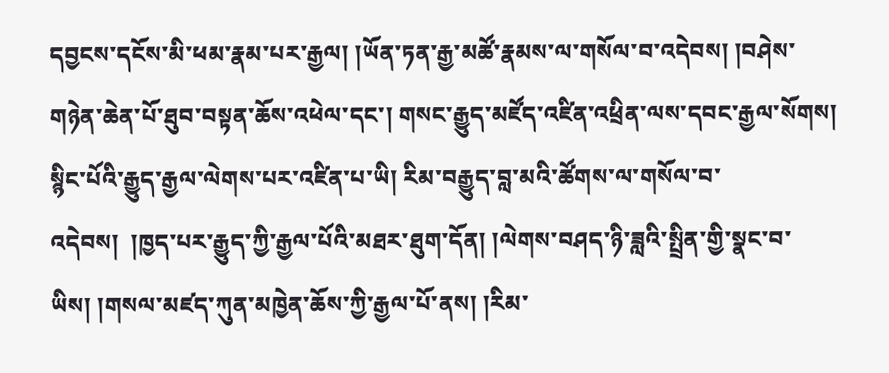དབྱངས་དངོས་མི་ཕམ་རྣམ་པར་རྒྱལ། །ཡོན་ཏན་རྒྱ་མཚོ་རྣམས་ལ་གསོལ་བ་འདེབས། །བཤེས་གཉེན་ཆེན་པོ་ཐུབ་བསྟན་ཆོས་འཕེལ་དང་། གསང་རྒྱུད་མཛོད་འཛིན་འཕྲིན་ལས་དབང་རྒྱལ་སོགས། སྙིང་པོའི་རྒྱུད་རྒྱལ་ལེགས་པར་འཛིན་པ་ཡི། རིམ་བརྒྱུད་བླ་མའི་ཚོགས་ལ་གསོལ་བ་འདེབས།  །ཁྱད་པར་རྒྱུད་ཀྱི་རྒྱལ་པོའི་མཐར་ཐུག་དོན། །ལེགས་བཤད་ཉི་ཟླའི་སྤྲིན་གྱི་སྣང་བ་ཡིས། །གསལ་མཛད་ཀུན་མཁྱེན་ཆོས་ཀྱི་རྒྱལ་པོ་ནས། །རིམ་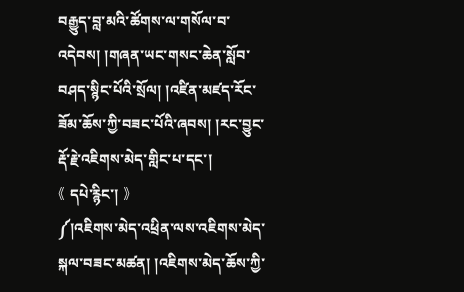བརྒྱུད་བླ་མའི་ཚོགས་ལ་གསོལ་བ་འདེབས། །གཞན་ཡང་གསང་ཆེན་སློབ་བཤད་སྙིང་པོའི་སྲོལ། །འཛིན་མཛད་རོང་ཟོམ་ཆོས་ཀྱི་བཟང་པོའི་ཞབས། །རང་བྱུང་རྡོ་རྗེ་འཇིགས་མེད་གླིང་པ་དང་།
《 དཔེ་རྙིང་། 》
༼།འཇིགས་མེད་འཕྲིན་ལས་འཇིགས་མེད་སྐལ་བཟང་མཚན། །འཇིགས་མེད་ཆོས་ཀྱི་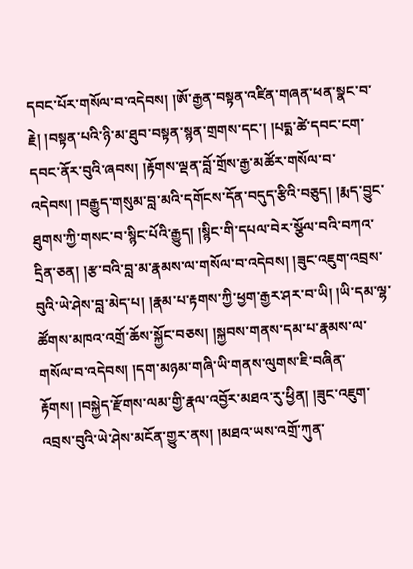དབང་པོར་གསོལ་བ་འདེབས། །ཨོ་རྒྱན་བསྟན་འཛིན་གཞན་ཕན་སྣང་བ་རྗེ། །བསྟན་པའི་ཉི་མ་ཐུབ་བསྟན་སྙན་གྲགས་དང་། །པདྨ་ཚེ་དབང་ངག་དབང་ནོར་བུའི་ཞབས། །རྟོགས་ལྡན་བློ་གྲོས་རྒྱ་མཚོར་གསོལ་བ་འདེབས། །བརྒྱུད་གསུམ་བླ་མའི་དགོངས་དོན་བདུད་རྩིའི་བཅུད། །རྨད་བྱུང་ཐུགས་ཀྱི་གསང་བ་སྙིང་པོའི་རྒྱུད། །སྙིང་གི་དཔལ་བེར་སྩོལ་བའི་བཀའ་དྲིན་ཅན། །རྩ་བའི་བླ་མ་རྣམས་ལ་གསོལ་བ་འདེབས། །ཟུང་འཇུག་འབྲས་བུའི་ཡེ་ཤེས་བླ་མེད་པ། །རྣམ་པ་རྟགས་ཀྱི་ཕྱག་རྒྱར་ཤར་བ་ཡི། །ཡི་དམ་ལྷ་ཚོགས་མཁའ་འགྲོ་ཆོས་སྐྱོང་བཅས། །སྐྱབས་གནས་དམ་པ་རྣམས་ལ་གསོལ་བ་འདེབས། །དག་མཉམ་གཞི་ཡི་གནས་ལུགས་ཇི་བཞིན་རྟོགས། །བསྐྱེད་རྫོགས་ལམ་གྱི་རྣལ་འབྱོར་མཐའ་རུ་ཕྱིན། །ཟུང་འཇུག་འབྲས་བུའི་ཡེ་ཤེས་མངོན་གྱུར་ནས། །མཐའ་ཡས་འགྲོ་ཀུན་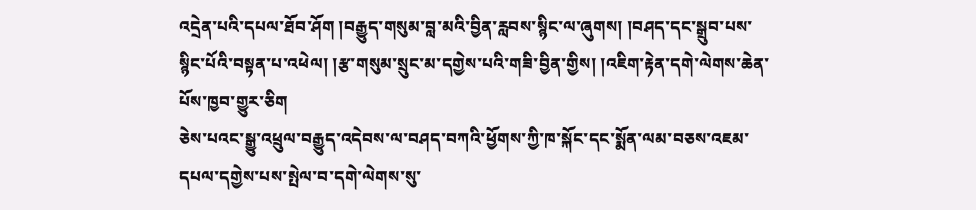འདྲེན་པའི་དཔལ་ཐོབ་ཤོག །བརྒྱུད་གསུམ་བླ་མའི་བྱིན་རླབས་སྙིང་ལ་ཞུགས། །བཤད་དང་སྒྲུབ་པས་སྙིང་པོའི་བསྟན་པ་འཕེལ། །རྩ་གསུམ་སྲུང་མ་དགྱེས་པའི་གཟི་བྱིན་གྱིས། །འཇིག་རྟེན་དགེ་ལེགས་ཆེན་པོས་ཁྱབ་གྱུར་ཅིག
ཅེས་པའང་སྒྱུ་འཕྲུལ་བརྒྱུད་འདེབས་ལ་བཤད་བཀའི་ཕྱོགས་ཀྱི་ཁ་སྐོང་དང་སྨོན་ལམ་བཅས་འཇམ་དཔལ་དགྱེས་པས་སྤེལ་བ་དགེ་ལེགས་སུ་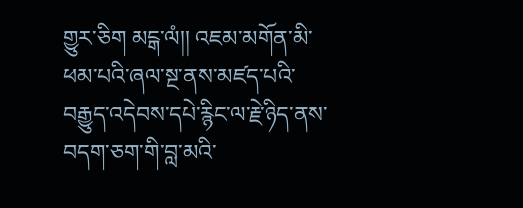གྱུར་ཅིག མངྒ་ལཾ།། འཇམ་མགོན་མི་ཕམ་པའི་ཞལ་སྔ་ནས་མཛད་པའི་བརྒྱུད་འདེབས་དཔེ་རྙིང་ལ་རྗེ་ཉིད་ནས་བདག་ཅག་གི་བླ་མའི་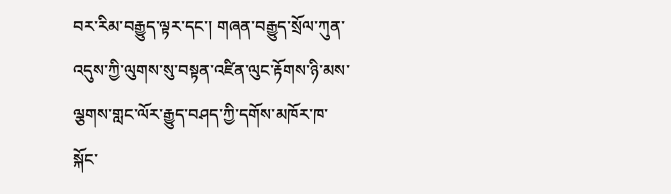བར་རིམ་བརྒྱུད་ལྟར་དང་། གཞན་བརྒྱུད་སྲོལ་ཀུན་འདུས་ཀྱི་ལུགས་སུ་བསྟན་འཛིན་ལུང་རྟོགས་ཉི་མས་ལྕགས་གླང་ལོར་རྒྱུད་བཤད་ཀྱི་དགོས་མཁོར་ཁ་སྐོང་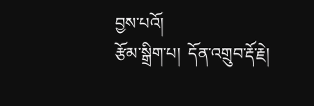བྱས་པའོ།
རྩོམ་སྒྲིག་པ།  དོན་འགྲུབ་རྡོ་རྗེ།